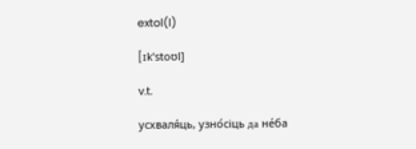extol(l)

[ɪkˈstoʊl]

v.t.

усхваля́ць, узно́сіць да не́ба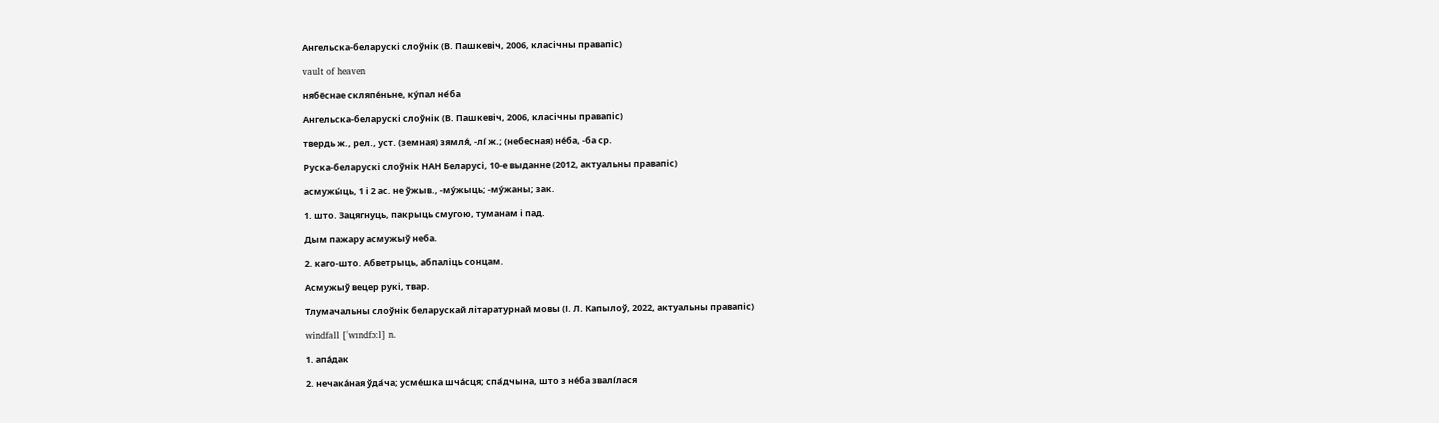Ангельска-беларускі слоўнік (В. Пашкевіч, 2006, класічны правапіс)

vault of heaven

нябёснае скляпе́ньне, ку́пал не́ба

Ангельска-беларускі слоўнік (В. Пашкевіч, 2006, класічны правапіс)

твердь ж., рел., уст. (земная) зямля́, -лі́ ж.; (небесная) не́ба, -ба ср.

Руска-беларускі слоўнік НАН Беларусі, 10-е выданне (2012, актуальны правапіс)

асмужы́ць, 1 і 2 ас. не ўжыв., -му́жыць; -му́жаны; зак.

1. што. Зацягнуць, пакрыць смугою, туманам і пад.

Дым пажару асмужыў неба.

2. каго-што. Абветрыць, абпаліць сонцам.

Асмужыў вецер рукі, твар.

Тлумачальны слоўнік беларускай літаратурнай мовы (І. Л. Капылоў, 2022, актуальны правапіс)

windfall [ˈwɪndfɔ:l] n.

1. апа́дак

2. нечака́ная ўда́ча; усме́шка шча́сця; спа́дчына, што з не́ба звалі́лася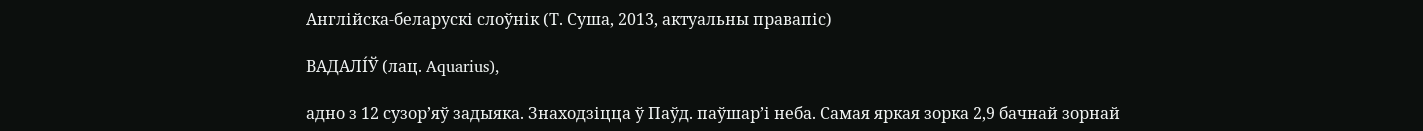Англійска-беларускі слоўнік (Т. Суша, 2013, актуальны правапіс)

ВАДАЛІ́Ў (лац. Aquarius),

адно з 12 сузор’яў задыяка. Знаходзіцца ў Паўд. паўшар’і неба. Самая яркая зорка 2,9 бачнай зорнай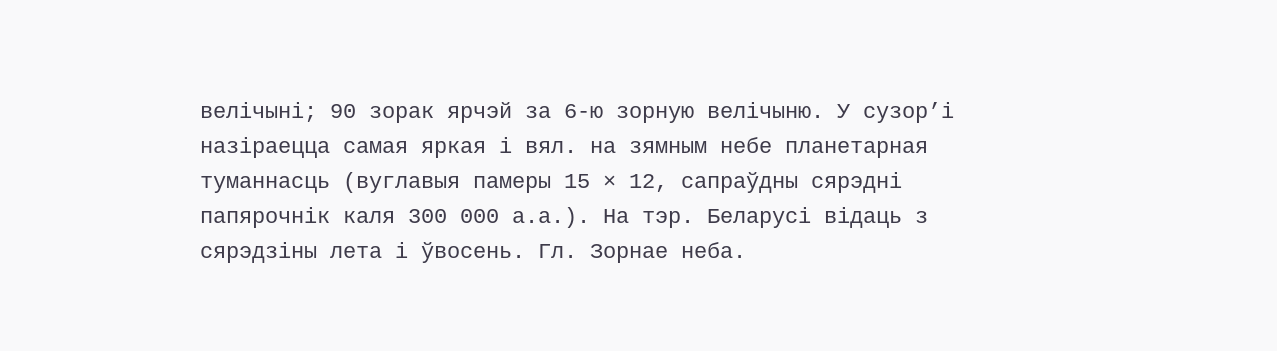велічыні; 90 зорак ярчэй за 6-ю зорную велічыню. У сузор’і назіраецца самая яркая і вял. на зямным небе планетарная туманнасць (вуглавыя памеры 15 × 12, сапраўдны сярэдні папярочнік каля 300 000 а.а.). На тэр. Беларусі відаць з сярэдзіны лета і ўвосень. Гл. Зорнае неба.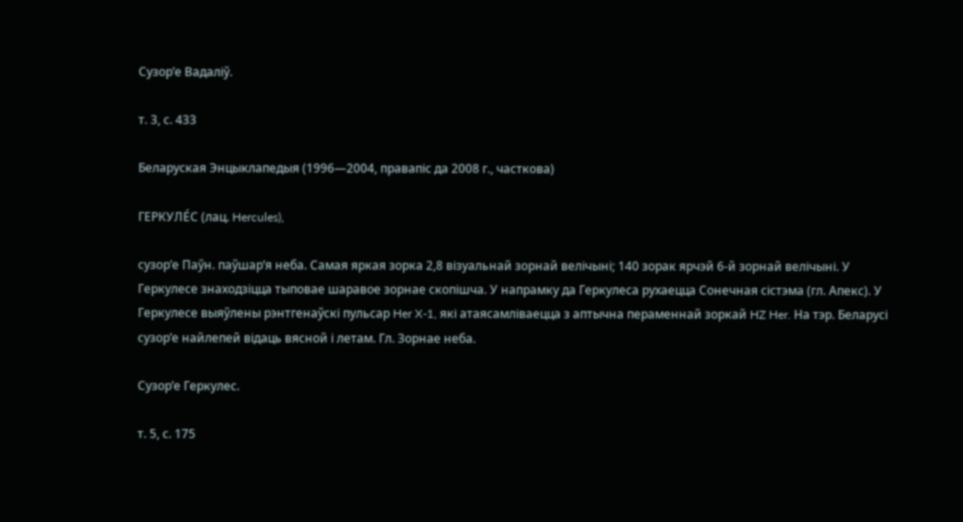Сузор’е Вадаліў.

т. 3, с. 433

Беларуская Энцыклапедыя (1996—2004, правапіс да 2008 г., часткова)

ГЕРКУЛЕ́С (лац. Hercules),

сузор’е Паўн. паўшар’я неба. Самая яркая зорка 2,8 візуальнай зорнай велічыні; 140 зорак ярчэй 6-й зорнай велічыні. У Геркулесе знаходзіцца тыповае шаравое зорнае скопішча. У напрамку да Геркулеса рухаецца Сонечная сістэма (гл. Апекс). У Геркулесе выяўлены рэнтгенаўскі пульсар Her X-1, які атаясамліваецца з аптычна пераменнай зоркай HZ Her. На тэр. Беларусі сузор’е найлепей відаць вясной і летам. Гл. Зорнае неба.

Сузор’е Геркулес.

т. 5, с. 175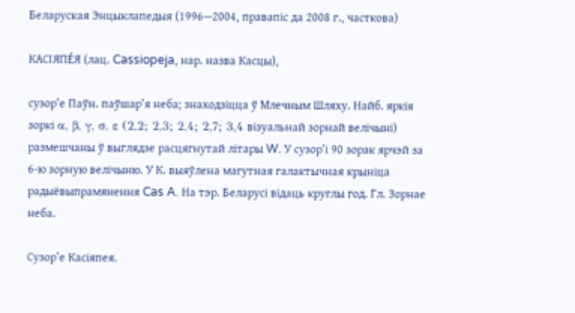Беларуская Энцыклапедыя (1996—2004, правапіс да 2008 г., часткова)

КАСІЯПЕ́Я (лац. Cassiopeja, нар. назва Касцы),

сузор’е Паўн. паўшар’я неба; знаходзіцца ў Млечным Шляху. Найб. яркія зоркі α, β, γ, σ, ε (2,2; 2,3; 2,4; 2,7; 3,4 візуальнай зорнай велічыні) размешчаны ў выглядзе расцягнутай літары W. У сузор’і 90 зорак ярчэй за 6-ю зорную велічыню. У К. выяўлена магутная галактычная крыніца радыёвыпрамянення Cas A. На тэр. Беларусі відаць круглы год. Гл. Зорнае неба.

Сузор’е Касіяпея.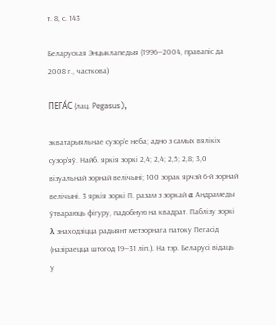т. 8, с. 143

Беларуская Энцыклапедыя (1996—2004, правапіс да 2008 г., часткова)

ПЕГА́С (лац. Pegasus),

экватарыяльнае сузор’е неба; адно з самых вялікіх сузор’яў. Найб. яркія зоркі 2,4; 2,4; 2,5; 2,8; 3,0 візуальнай зорнай велічыні; 100 зорак ярчэй 6-й зорнай велічыні. 3 яркія зоркі П. разам з зоркай α Андрамеды ўтвараюць фігуру, падобную на квадрат. Паблізу зоркі λ знаходзіцца радыянт метэорнага патоку Пегасід (назіраецца штогод 19—31 ліп.). На тэр. Беларусі відаць у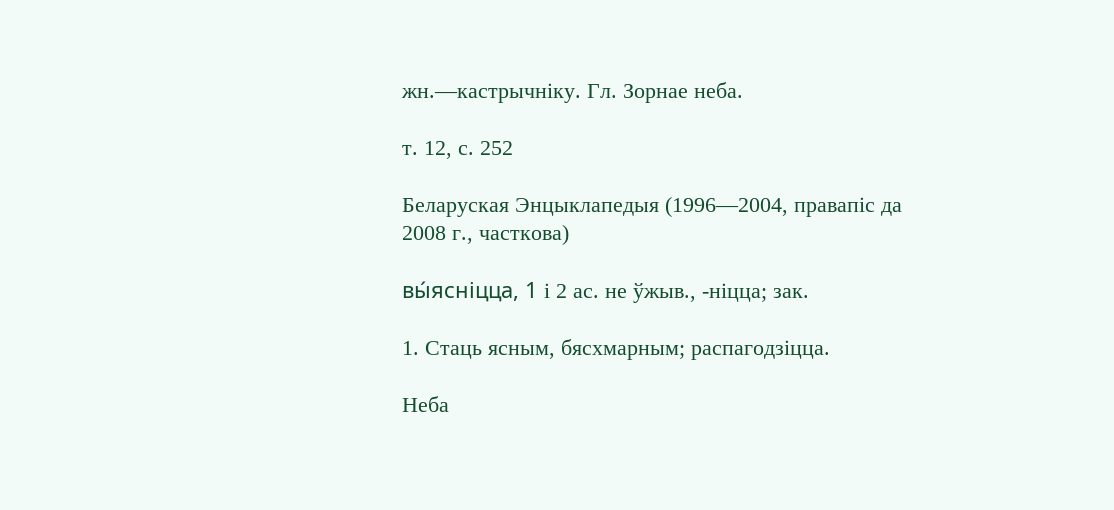жн.—кастрычніку. Гл. Зорнае неба.

т. 12, с. 252

Беларуская Энцыклапедыя (1996—2004, правапіс да 2008 г., часткова)

вы́ясніцца, 1 і 2 ас. не ўжыв., -ніцца; зак.

1. Стаць ясным, бясхмарным; распагодзіцца.

Неба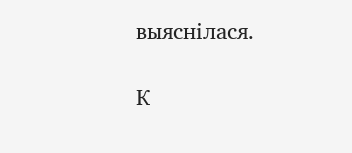выяснілася.

К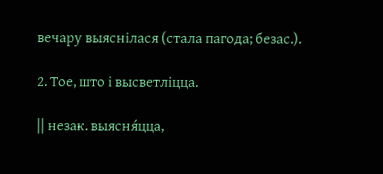вечару выяснілася (стала пагода; безас.).

2. Тое, што і высветліцца.

|| незак. выясня́цца,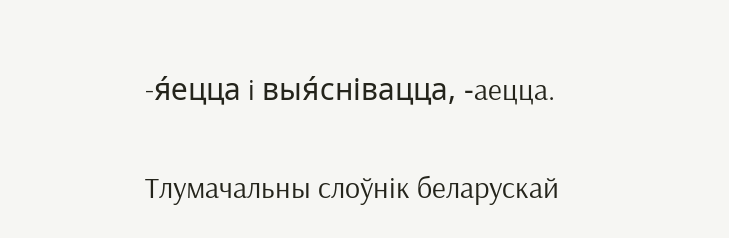-я́ецца і выя́снівацца, -аецца.

Тлумачальны слоўнік беларускай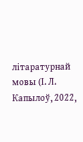літаратурнай мовы (І. Л. Капылоў, 2022,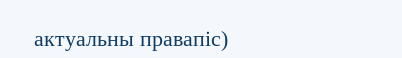актуальны правапіс)